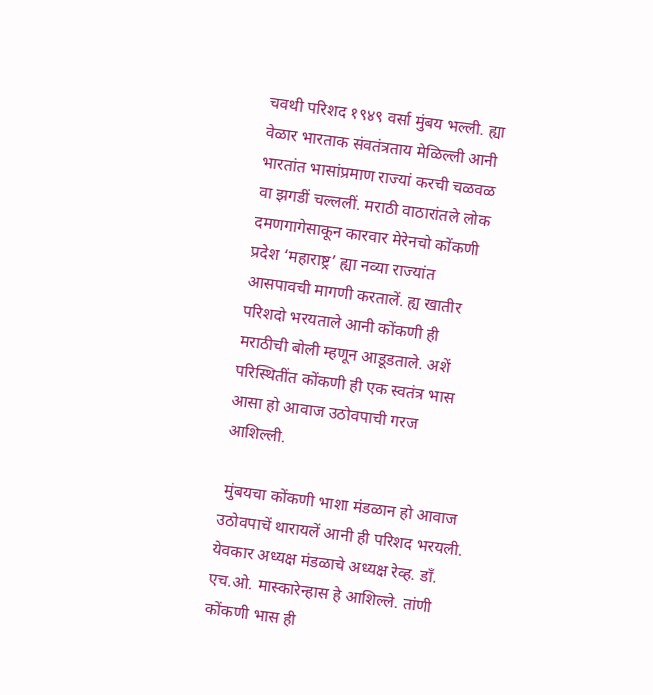चवथी परिशद १९४९ वर्सा मुंबय भल्ली. ह्या वेळार भारताक संवतंत्रताय मेळिल्ली आनी भारतांत भासांप्रमाण राज्यां करची चळवळ वा झगडीं चल्ललीं. मराठी वाठारांतले लोक दमणगागेसाकून कारवार मेरेनचो कोंकणी प्रदेश ‘महाराष्ट्र’ ह्या नव्या राज्यांत आसपावची मागणी करतालें. ह्य खातीर परिशदो भरयताले आनी कोंकणी ही मराठीची बोली म्हणून आडूडताले. अशें परिस्थितींत कोंकणी ही एक स्वतंत्र भास आसा हो आवाज उठोवपाची गरज आशिल्ली.

 मुंबयचा कोंकणी भाशा मंडळान हो आवाज उठोवपाचें थारायलें आनी ही परिशद भरयली. येवकार अध्यक्ष मंडळाचे अध्यक्ष रेव्ह. डाँ. एच.ओ. मास्कारेन्हास हे आशिल्ले. तांणी कोंकणी भास ही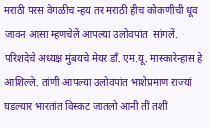मराठी परस वेगळीच न्हय तर मराठी हीच कोकणीची धूव जावन आसा म्हणचेलें आपल्या उलोवपांत  सांगलें. परिशदेचे अध्यक्ष मुंबयचे मेयर डाँ. एम.यू. मास्कारेन्हास हे आशिल्ले. तांणी आपल्या उलोवपांत भाशेप्रमाण राज्यां घडल्यार भारतांत विस्कट जातलो आनी तीं तशीं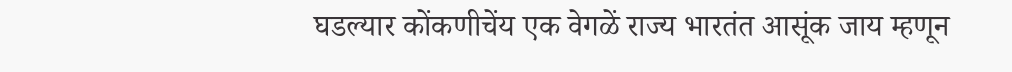घडल्यार कोंकणीचेंय एक वेगळें राज्य भारतंत आसूंक जाय म्हणून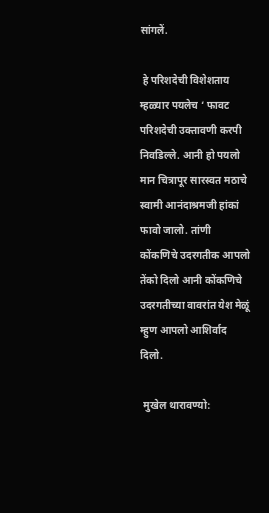सांगलें.

 हे परिशदेची विशेशताय म्हळ्यार पयलेच ‘ फावट परिशदेची उक्तावणी करपी निवडिल्ले. आनी हो पयलो मान चित्रापूर सारस्वत मठाचे स्वामी आनंदाश्रमजी हांकां फावो जालो. तांणी  कोंकणिचे उदरगतीक आपलो तेंको दिलो आनी कोंकणिचे उदरगतीच्या वावरांत येश मेळूं म्हुण आपलो आशिर्वाद दिलो.

 मुखेल थारावण्यो: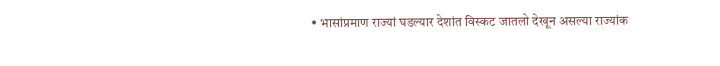• भासांप्रमाण राज्यां घडल्यार देशांत विस्कट जातलो देखून असल्या राज्यांक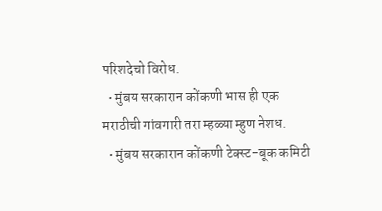परिशदेचो विरोध.
  • मुंबय सरकारान कोंकणी भास ही एक मराठीची गांवगारी तरा म्हळ्या म्हुण नेशध.
  • मुंबय सरकारान कोंकणी टेक्स्ट-बूक कमिटी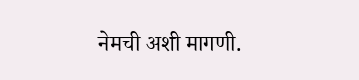नेमची अशी मागणी.